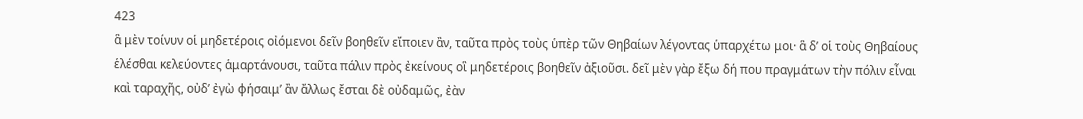423
ἃ μὲν τοίνυν οἱ μηδετέροις οἰόμενοι δεῖν βοηθεῖν εἴποιεν ἂν, ταῦτα πρὸς τοὺς ὑπὲρ τῶν Θηβαίων λέγοντας ὑπαρχέτω μοι· ἃ δʼ οἱ τοὺς Θηβαίους ἑλέσθαι κελεύοντες ἁμαρτάνουσι, ταῦτα πάλιν πρὸς ἐκείνους οἳ μηδετέροις βοηθεῖν ἀξιοῦσι. δεῖ μὲν γὰρ ἔξω δή που πραγμάτων τὴν πόλιν εἶναι καὶ ταραχῆς, οὐδʼ ἐγὼ φήσαιμʼ ἂν ἄλλως ἔσται δὲ οὐδαμῶς, ἐὰν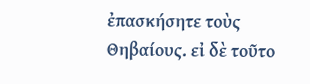ἐπασκήσητε τοὺς Θηβαίους. εἰ δὲ τοῦτο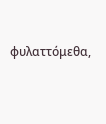φυλαττόμεθα,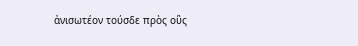ἀνισωτέον τούσδε πρὸς οὓς